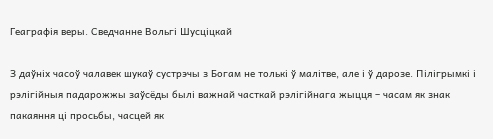Геаграфія веры. Сведчанне Вольгі Шусціцкай

З даўніх часоў чалавек шукаў сустрэчы з Богам не толькі ў малітве, але і ў дарозе. Пілігрымкі і рэлігійныя падарожжы заўсёды былі важнай часткай рэлігійнага жыцця – часам як знак пакаяння ці просьбы, часцей як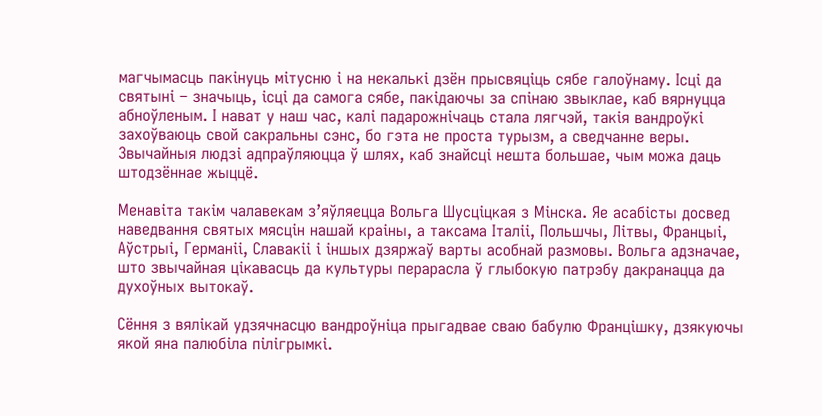магчымасць пакінуць мітусню і на некалькі дзён прысвяціць сябе галоўнаму. Ісці да святыні – значыць, ісці да самога сябе, пакідаючы за спінаю звыклае, каб вярнуцца абноўленым. І нават у наш час, калі падарожнічаць стала лягчэй, такія вандроўкі захоўваюць свой сакральны сэнс, бо гэта не проста турызм, а сведчанне веры. Звычайныя людзі адпраўляюцца ў шлях, каб знайсці нешта большае, чым можа даць штодзённае жыццё.

Менавіта такім чалавекам з’яўляецца Вольга Шусціцкая з Мінска. Яе асабісты досвед наведвання святых мясцін нашай краіны, а таксама Італіі, Польшчы, Літвы, Францыі, Аўстрыі, Германіі, Славакіі і іншых дзяржаў варты асобнай размовы. Вольга адзначае, што звычайная цікавасць да культуры перарасла ў глыбокую патрэбу дакранацца да духоўных вытокаў.

Сёння з вялікай удзячнасцю вандроўніца прыгадвае сваю бабулю Францішку, дзякуючы якой яна палюбіла пілігрымкі.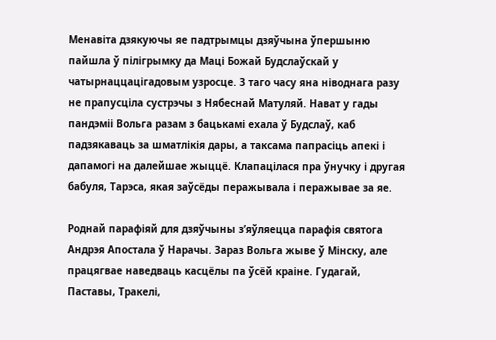Менавіта дзякуючы яе падтрымцы дзяўчына ўпершыню пайшла ў пілігрымку да Маці Божай Будслаўскай у чатырнаццацігадовым узросце. З таго часу яна ніводнага разу не прапусціла сустрэчы з Нябеснай Матуляй. Нават у гады пандэміі Вольга разам з бацькамі ехала ў Будслаў, каб падзякаваць за шматлікія дары, а таксама папрасіць апекі і дапамогі на далейшае жыццё. Клапацілася пра ўнучку і другая бабуля, Тарэса, якая заўсёды перажывала і перажывае за яе.

Роднай парафіяй для дзяўчыны з’яўляецца парафія святога Андрэя Апостала ў Нарачы. Зараз Вольга жыве ў Мінску, але працягвае наведваць касцёлы па ўсёй краіне. Гудагай, Паставы, Тракелі,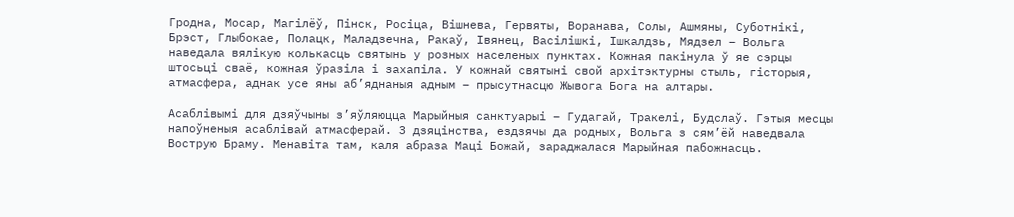Гродна, Мосар, Магілёў, Пінск, Росіца, Вішнева, Гервяты, Воранава, Солы, Ашмяны, Суботнікі, Брэст, Глыбокае, Полацк, Маладзечна, Ракаў, Івянец, Васілішкі, Ішкалдзь, Мядзел – Вольга наведала вялікую колькасць святынь у розных населеных пунктах. Кожная пакінула ў яе сэрцы штосьці сваё, кожная ўразіла і захапіла. У кожнай святыні свой архітэктурны стыль, гісторыя, атмасфера, аднак усе яны аб’яднаныя адным – прысутнасцю Жывога Бога на алтары.

Асаблівымі для дзяўчыны з’яўляюцца Марыйныя санктуарыі – Гудагай, Тракелі, Будслаў. Гэтыя месцы напоўненыя асаблівай атмасферай. З дзяцінства, ездзячы да родных, Вольга з сям’ёй наведвала Вострую Браму. Менавіта там, каля абраза Маці Божай, зараджалася Марыйная пабожнасць.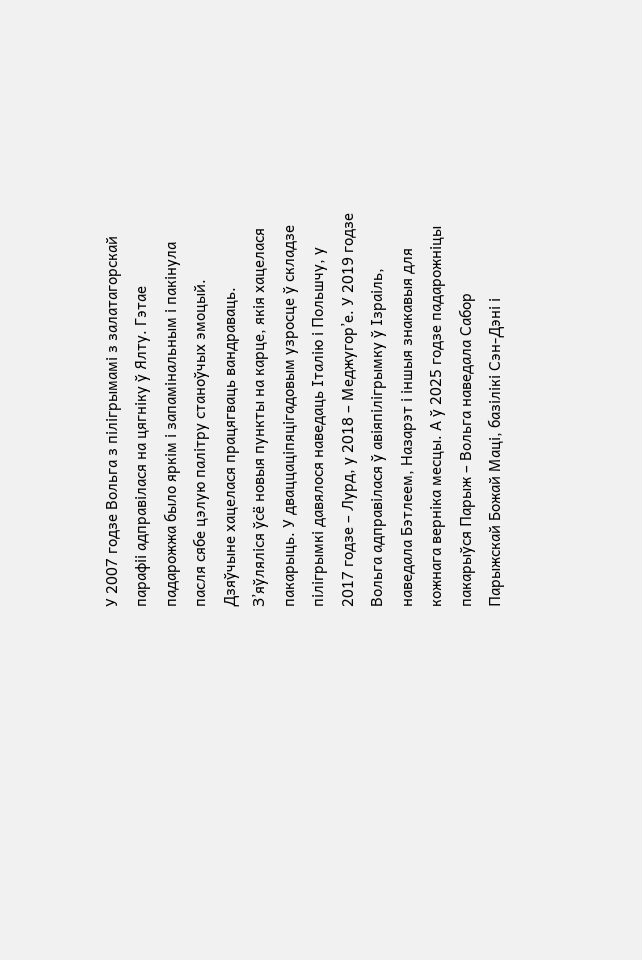У 2007 годзе Вольга з пілігрымамі з залатагорскай парафіі адправілася на цягніку ў Ялту. Гэтае падарожжа было яркім і запамінальным і пакінула пасля сябе цэлую палітру станоўчых эмоцый. Дзяўчыне хацелася працягваць вандраваць. З’яўляліся ўсё новыя пункты на карце, якія хацелася пакарыць. У дваццаціпяцігадовым узросце ў складзе пілігрымкі давялося наведаць Італію і Польшчу, у 2017 годзе – Лурд, у 2018 – Меджугор’е. У 2019 годзе Вольга адправілася ў авіяпілігрымку ў Ізраіль, наведала Бэтлеем, Назарэт і іншыя знакавыя для кожнага верніка месцы. А ў 2025 годзе падарожніцы пакарыўся Парыж – Вольга наведала Сабор Парыжскай Божай Маці, базілікі Сэн-Дэні і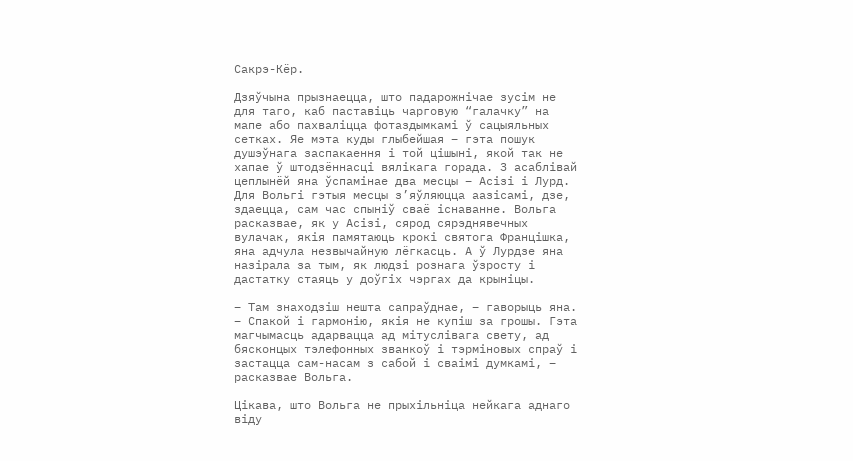Сакрэ-Кёр.

Дзяўчына прызнаецца, што падарожнічае зусім не для таго, каб паставіць чарговую “галачку” на мапе або пахваліцца фотаздымкамі ў сацыяльных сетках. Яе мэта куды глыбейшая – гэта пошук душэўнага заспакаення і той цішыні, якой так не хапае ў штодзённасці вялікага горада. З асаблівай цеплынёй яна ўспамінае два месцы – Асізі і Лурд. Для Вольгі гэтыя месцы з’яўляюцца аазісамі, дзе, здаецца, сам час спыніў сваё існаванне. Вольга расказвае, як у Асізі, сярод сярэднявечных вулачак, якія памятаюць крокі святога Францішка, яна адчула незвычайную лёгкасць. А ў Лурдзе яна назірала за тым, як людзі рознага ўзросту і дастатку стаяць у доўгіх чэргах да крыніцы.

– Там знаходзіш нешта сапраўднае, – гаворыць яна. – Спакой і гармонію, якія не купіш за грошы. Гэта магчымасць адарвацца ад мітуслівага свету, ад бясконцых тэлефонных званкоў і тэрміновых спраў і застацца сам-насам з сабой і сваімі думкамі, – расказвае Вольга.

Цікава, што Вольга не прыхільніца нейкага аднаго віду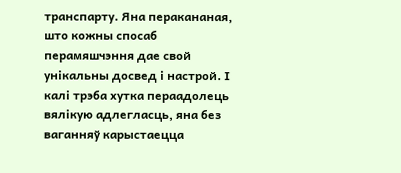транспарту. Яна перакананая, што кожны спосаб перамяшчэння дае свой унікальны досвед і настрой. І калі трэба хутка пераадолець вялікую адлегласць, яна без ваганняў карыстаецца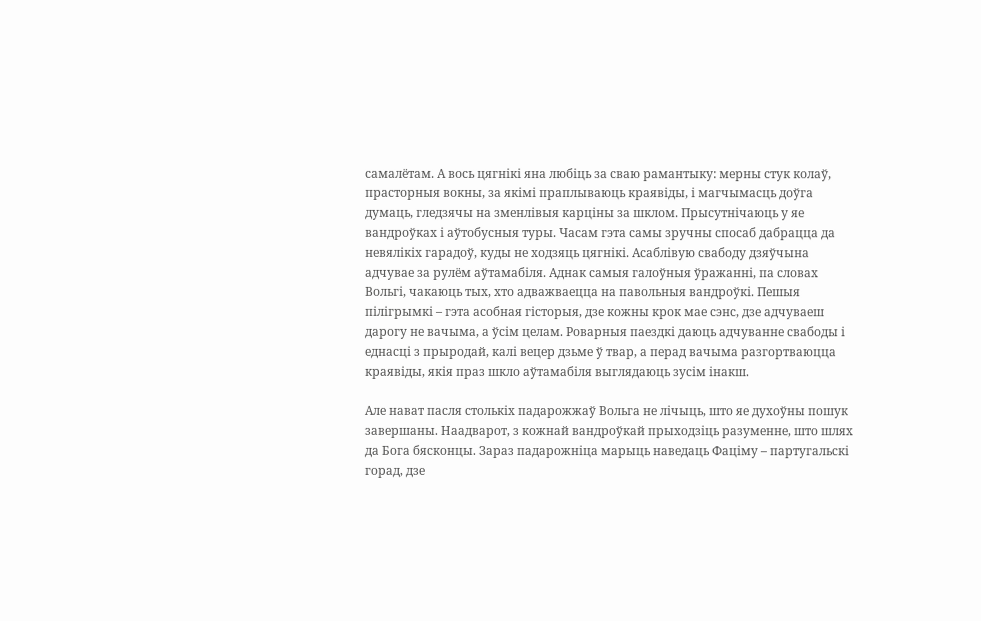самалётам. А вось цягнікі яна любіць за сваю рамантыку: мерны стук колаў, прасторныя вокны, за якімі праплываюць краявіды, і магчымасць доўга думаць, гледзячы на зменлівыя карціны за шклом. Прысутнічаюць у яе вандроўках і аўтобусныя туры. Часам гэта самы зручны спосаб дабрацца да невялікіх гарадоў, куды не ходзяць цягнікі. Асаблівую свабоду дзяўчына адчувае за рулём аўтамабіля. Аднак самыя галоўныя ўражанні, па словах Вольгі, чакаюць тых, хто адважваецца на павольныя вандроўкі. Пешыя пілігрымкі – гэта асобная гісторыя, дзе кожны крок мае сэнс, дзе адчуваеш дарогу не вачыма, а ўсім целам. Роварныя паездкі даюць адчуванне свабоды і еднасці з прыродай, калі вецер дзьме ў твар, а перад вачыма разгортваюцца краявіды, якія праз шкло аўтамабіля выглядаюць зусім інакш.

Але нават пасля столькіх падарожжаў Вольга не лічыць, што яе духоўны пошук завершаны. Наадварот, з кожнай вандроўкай прыходзіць разуменне, што шлях да Бога бясконцы. Зараз падарожніца марыць наведаць Фаціму – партугальскі горад, дзе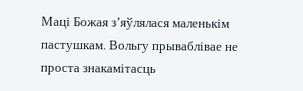Маці Божая з’яўлялася маленькім пастушкам. Вольгу прываблівае не проста знакамітасць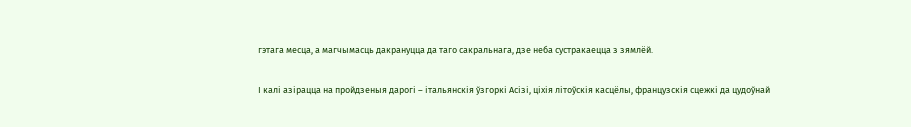гэтага месца, а магчымасць дакрануцца да таго сакральнага, дзе неба сустракаецца з зямлёй.

І калі азірацца на пройдзеныя дарогі – італьянскія ўзгоркі Асізі, ціхія літоўскія касцёлы, французскія сцежкі да цудоўнай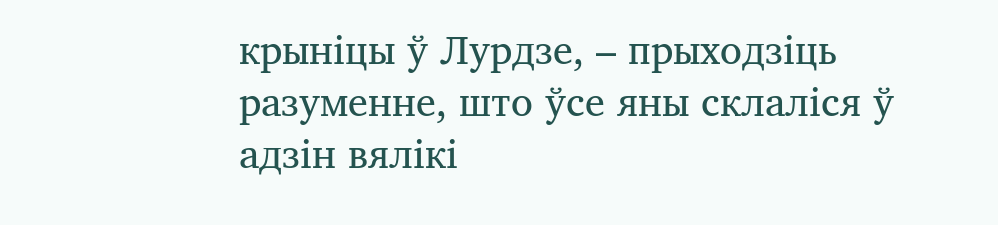крыніцы ў Лурдзе, – прыходзіць разуменне, што ўсе яны склаліся ў адзін вялікі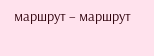маршрут – маршрут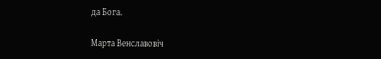да Бога.

Марта Венславовіч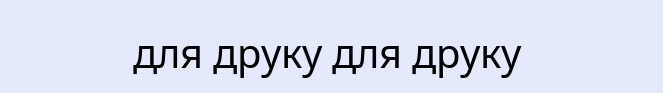для друку для друку